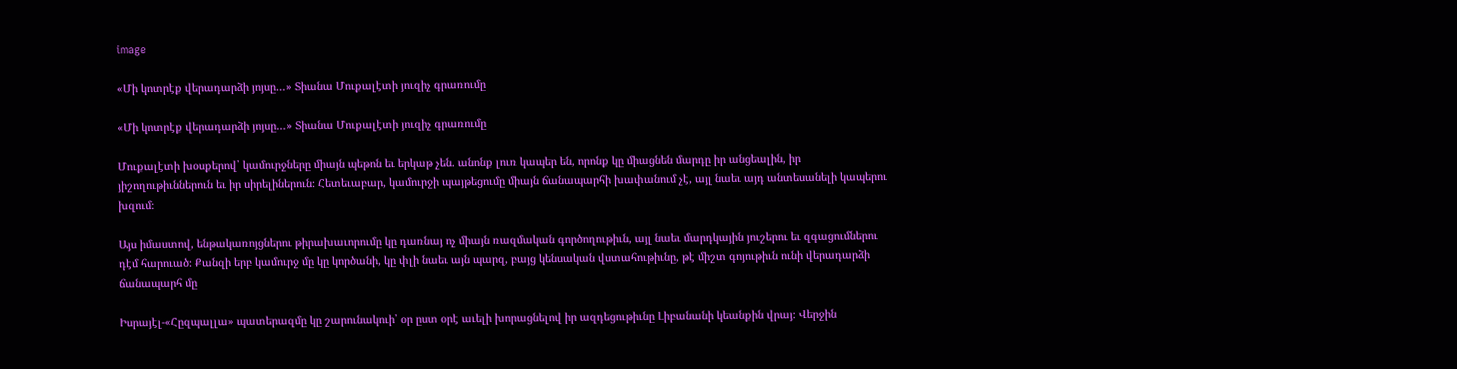image

«Մի կոտրէք վերադարձի յոյսը…» Տիանա Մուքալէտի յուզիչ գրառումը

«Մի կոտրէք վերադարձի յոյսը…» Տիանա Մուքալէտի յուզիչ գրառումը

Մուքալէտի խօսքերով՝ կամուրջները միայն պեթոն եւ երկաթ չեն. անոնք լուռ կապեր են, որոնք կը միացնեն մարդը իր անցեալին, իր յիշողութիւններուն եւ իր սիրելիներուն։ Հետեւաբար, կամուրջի պայթեցումը միայն ճանապարհի խափանում չէ, այլ նաեւ այդ անտեսանելի կապերու խզում։

Այս իմաստով, ենթակառոյցներու թիրախաւորումը կը դառնայ ոչ միայն ռազմական գործողութիւն, այլ նաեւ մարդկային յուշերու եւ զգացումներու դէմ հարուած։ Քանզի երբ կամուրջ մը կը կործանի, կը փլի նաեւ այն պարզ, բայց կենսական վստահութիւնը, թէ միշտ գոյութիւն ունի վերադարձի ճանապարհ մը

Իսրայէլ-«Հըզպալլա» պատերազմը կը շարունակուի՝ օր ըստ օրէ աւելի խորացնելով իր ազդեցութիւնը Լիբանանի կեանքին վրայ։ Վերջին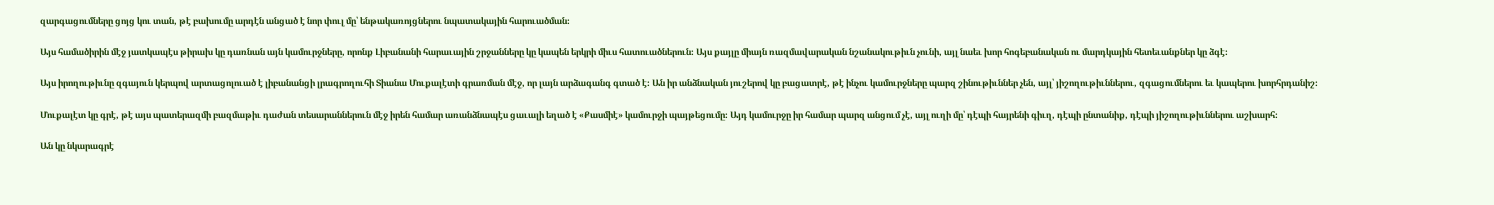զարգացումները ցոյց կու տան, թէ բախումը արդէն անցած է նոր փուլ մը՝ ենթակառոյցներու նպատակային հարուածման։

Այս համածիրին մէջ յատկապէս թիրախ կը դառնան այն կամուրջները, որոնք Լիբանանի հարաւային շրջանները կը կապեն երկրի միւս հատուածներուն։ Այս քայլը միայն ռազմավարական նշանակութիւն չունի, այլ նաեւ խոր հոգեբանական ու մարդկային հետեւանքներ կը ձգէ։

Այս իրողութիւնը զգայուն կերպով արտացոլուած է լիբանանցի լրագրողուհի Տիանա Մուքալէտի գրառման մէջ, որ լայն արձագանգ գտած է։ Ան իր անձնական յուշերով կը բացատրէ, թէ ինչու կամուրջները պարզ շինութիւններ չեն, այլ՝ յիշողութիւններու, զգացումներու եւ կապերու խորհրդանիշ։

Մուքալէտ կը գրէ, թէ այս պատերազմի բազմաթիւ դաժան տեսարաններուն մէջ իրեն համար առանձնապէս ցաւալի եղած է «Քասմիէ» կամուրջի պայթեցումը։ Այդ կամուրջը իր համար պարզ անցում չէ, այլ ուղի մը՝ դէպի հայրենի գիւղ, դէպի ընտանիք, դէպի յիշողութիւններու աշխարհ։

Ան կը նկարագրէ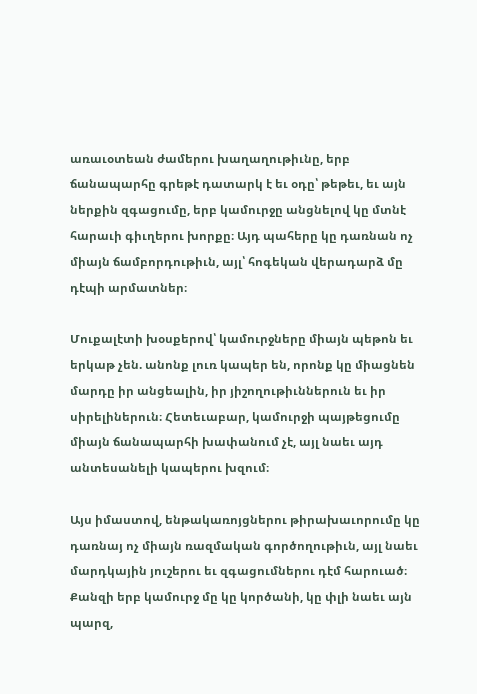առաւօտեան ժամերու խաղաղութիւնը, երբ ճանապարհը գրեթէ դատարկ է եւ օդը՝ թեթեւ, եւ այն ներքին զգացումը, երբ կամուրջը անցնելով կը մտնէ հարաւի գիւղերու խորքը։ Այդ պահերը կը դառնան ոչ միայն ճամբորդութիւն, այլ՝ հոգեկան վերադարձ մը դէպի արմատներ։

Մուքալէտի խօսքերով՝ կամուրջները միայն պեթոն եւ երկաթ չեն. անոնք լուռ կապեր են, որոնք կը միացնեն մարդը իր անցեալին, իր յիշողութիւններուն եւ իր սիրելիներուն։ Հետեւաբար, կամուրջի պայթեցումը միայն ճանապարհի խափանում չէ, այլ նաեւ այդ անտեսանելի կապերու խզում։

Այս իմաստով, ենթակառոյցներու թիրախաւորումը կը դառնայ ոչ միայն ռազմական գործողութիւն, այլ նաեւ մարդկային յուշերու եւ զգացումներու դէմ հարուած։ Քանզի երբ կամուրջ մը կը կործանի, կը փլի նաեւ այն պարզ,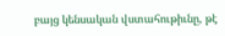բայց կենսական վստահութիւնը, թէ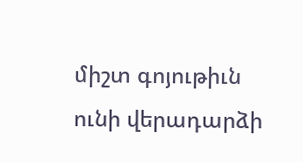միշտ գոյութիւն ունի վերադարձի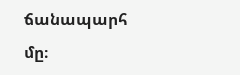ճանապարհ մը։